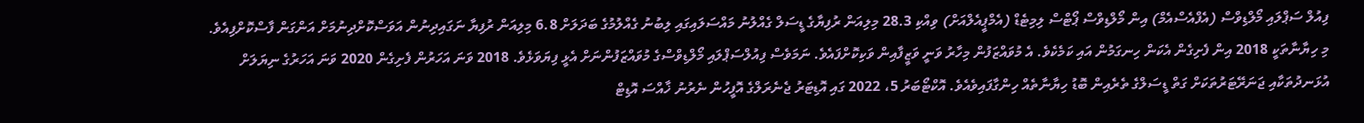ފިއުލް ސަޕްލައި މޯލްޑިވްސް (އެފްއެސްއެމް) އިން މޯލްޑިވްސް ޕޯޓްސް ލިމިޓެޑް (އެމްޕީއެލްއަށް) ވިއްކި 28.3 މިލިއަން ރުފިޔާގެ ޑީސަލް ގެއްލުނު މައްސަލައިގައި ލިބުނު ގެއްލުމުގެ ބަދަލަށް 6.8 މިލިއަން ރުފިޔާ ނަގައިދިނުން އަވަސްކޮށްދިނުމަށް އަންގަން ފާސްކޮށްފިއެވެ.
މި ހިޔާނާތަކީ 2018 އިން ފެށިގެން އެކަން ހިނގަމުން އައި ކަމެކެވެ. އެ މުވައްޒަފުން މިހާރު ވަނީ ވަޒީފާއިން ވަކިކޮށްފައެވެ. ނަމަވެސް ފިއުލްސަޕްލައި މޯލްޑިވްސްގެ މުވައްޒަފުންނަށް އެޅީ ފިޔަވަޅެވެ. 2018 ވަނަ އަހަރުން ފެށިގެން 2020 ވަނަ އަހަރުގެ ނިޔަލަށް އުޅަނދުތަކާއި ޖަނަރޭޓަރުތަކަށް ގަތް ޑީސަލްގެ ތެރެއިން ބޮޑު ހިޔާނާތެއް ހިންގާފައިވެއެވެ. އޮކްޓޯބަރު 5، 2022 ގައި އޮޑިޓަރު ޖެނެރަލްގެ އޮފީހުން ނެރުނު ޚާއްސަ އޮޑިޓް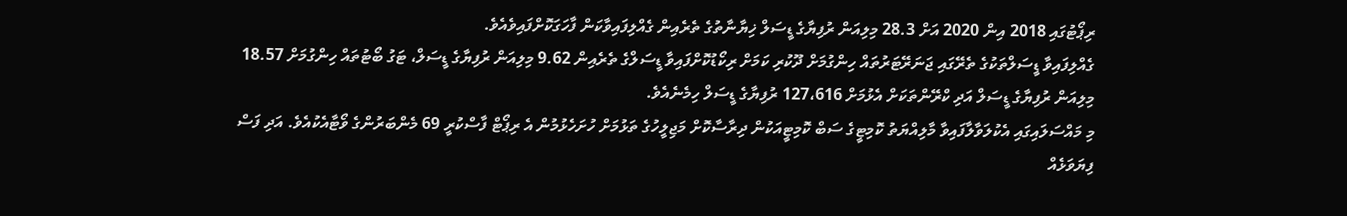ރިޕޯޓުގައި 2018 އިން 2020 އަށް 28.3 މިލިއަން ރުފިޔާގެ ޑީސަލް ޚިޔާނާތުގެ ތެރެއިން ގެއްލިފައިވާކަން ފާހަގަކޮށްފައިވެއެވެ.
ގެއްލިފައިވާ ޑީސަލްތަކުގެ ތެރޭގައި ޖަނަރޭޓަރުތައް ހިންގުމަށް ދޫކުރި ކަމަށް ރިކޯޑުކޮށްފައިވާ ޑީސަލްގެ ތެރެއިން 9.62 މިލިއަން ރުފިޔާގެ ޑީސަލް، ޓަގު ބޯޓުތައް ހިންގުމަށް 18.57 މިލިއަން ރުފިޔާގެ ޑީސަލް އަދި ކްރޭންތަކަށް އެޅުމަށް 127،616 ރުފިޔާގެ ޑީސަލް ހިމެނެއެވެ.
މި މައްސަލައިގައި އެކުލަވާލާފައިވާ މާލިއްޔަތު ކޮމިޓީގެ ސަބް ކޮމިޓީއަކުން ދިރާސާކޮށް މަޖިލީހުގެ ތަޅުމަށް ހުށަހެޅުމުން އެ ރިޕޯޓް ފާސްކުރީ 69 މެންބަރުންގެ ވޯޓާއެކުއެވެ. އަދި ފަސް ފިޔަވަޅެއް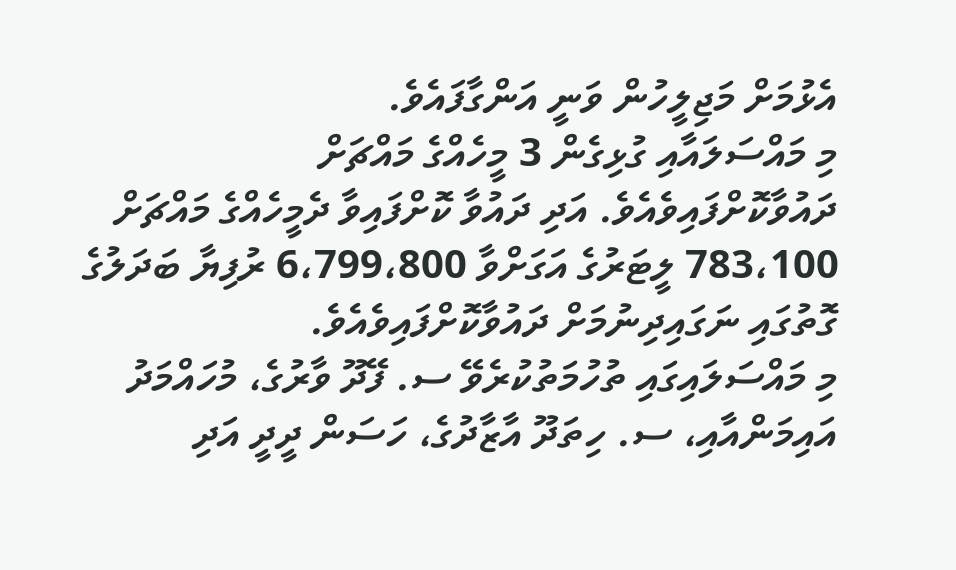އެޅުމަށް މަޖިލީހުން ވަނީ އަންގާފައެވެ.
މި މައްސަލައާއި ގުޅިގެން 3 މީހެއްގެ މައްޗަށް ދައުވާކޮށްފައިވެއެވެ. އަދި ދައުވާ ކޮށްފައިވާ ދެމީހެއްގެ މައްޗަށް 783،100 ލީޓަރުގެ އަގަށްވާ 6،799،800 ރުފިޔާ ބަދަލުގެ ގޮތުގައި ނަގައިދިނުމަށް ދައުވާކޮށްފައިވެއެވެ.
މި މައްސަލައިގައި ތުހުމަތުކުރެވޭ ސ. ފޭދޫ ވާރުގެ، މުހައްމަދު އައިމަންއާއި، ސ. ހިތަދޫ އާޒާދުގެ، ހަސަން ދީދީ އަދި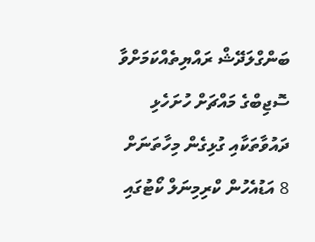ބަންގްލަދޭޝް ރައްޔިތެއްކަމަށްވާ ސޮޖިބްގެ މައްޗަށް ހުށަހެޅި ދައުވާތަކާއި ގުޅިގެން މިހާތަނަށް 8 އަޑުއެހުން ކްރިމިނަލް ކޯޓުގައި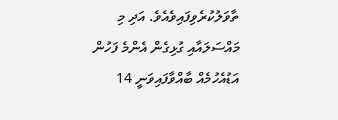ތާވަލުކުރެވިފައިވެއެވެ. އަދި މި މައްސަލައާއި ގުޅިގެން އެންމެ ފަހުން އަޑުއެހުމެއް ބާއްވާފައިވަނީ 14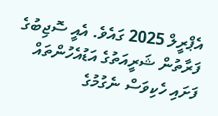އެޕްރީލް 2025 ގައެވެ. އެއީ ސޮޖިބުގެ ފަރާތުން ޝަރީއަތުގެ އަޑުއެހުންތައް ފަށައި ހެކިވަސް ނެގުމުގެ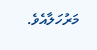މަރުހަލާއެވެ.